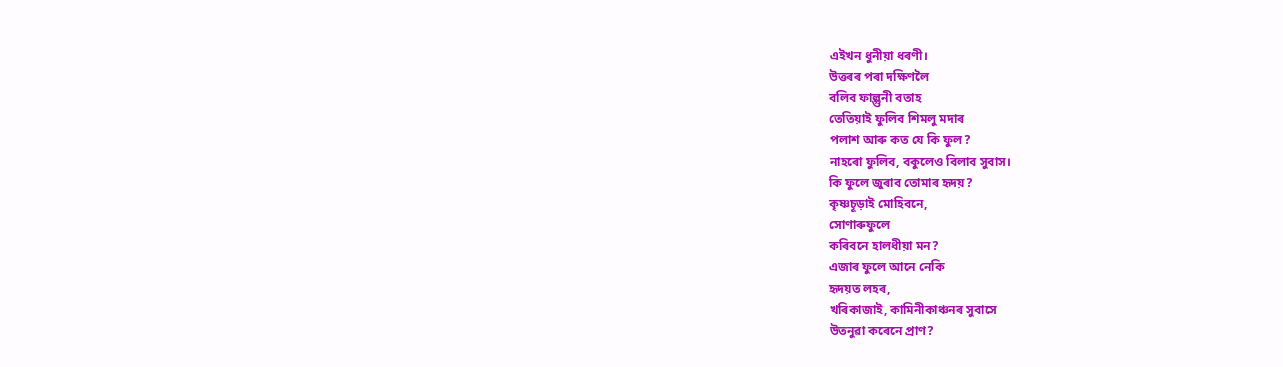এইখন ধুনীয়া ধৰণী।
উত্তৰৰ পৰা দক্ষিণলৈ
বলিব ফাল্গুনী বতাহ
তেতিয়াই ফুলিব শিমলু মদাৰ
পলাশ আৰু কত যে কি ফুল?
নাহৰো ফুলিব, বকুলেও বিলাব সুবাস।
কি ফুলে জুৰাব তোমাৰ হৃদয়?
কৃষ্ণচূড়াই মোহিবনে,
সোণাৰুফুলে
কৰিবনে হালধীয়া মন?
এজাৰ ফুলে আনে নেকি
হৃদয়ত লহৰ,
খৰিকাজাই, কামিনীকাঞ্চনৰ সুবাসে
উতনুৱা কৰেনে প্ৰাণ?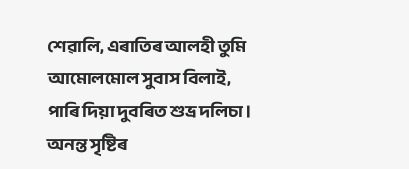শেৱালি, এৰাতিৰ আলহী তুমি
আমোলমোল সুবাস বিলাই,
পাৰি দিয়া দুবৰিত শুভ্র দলিচা।
অনন্ত সৃষ্টিৰ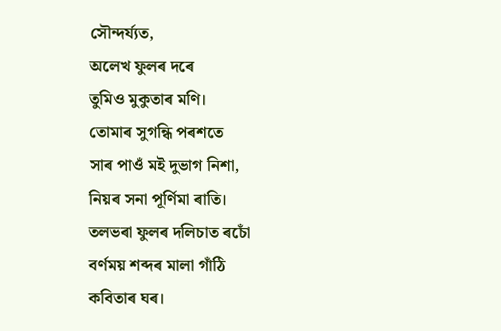সৌন্দৰ্য্যত,
অলেখ ফুলৰ দৰে
তুমিও মুকুতাৰ মণি।
তোমাৰ সুগন্ধি পৰশতে
সাৰ পাওঁ মই দুভাগ নিশা,
নিয়ৰ সনা পূৰ্ণিমা ৰাতি।
তলভৰা ফুলৰ দলিচাত ৰচোঁ
বৰ্ণময় শব্দৰ মালা গাঁঠি
কবিতাৰ ঘৰ।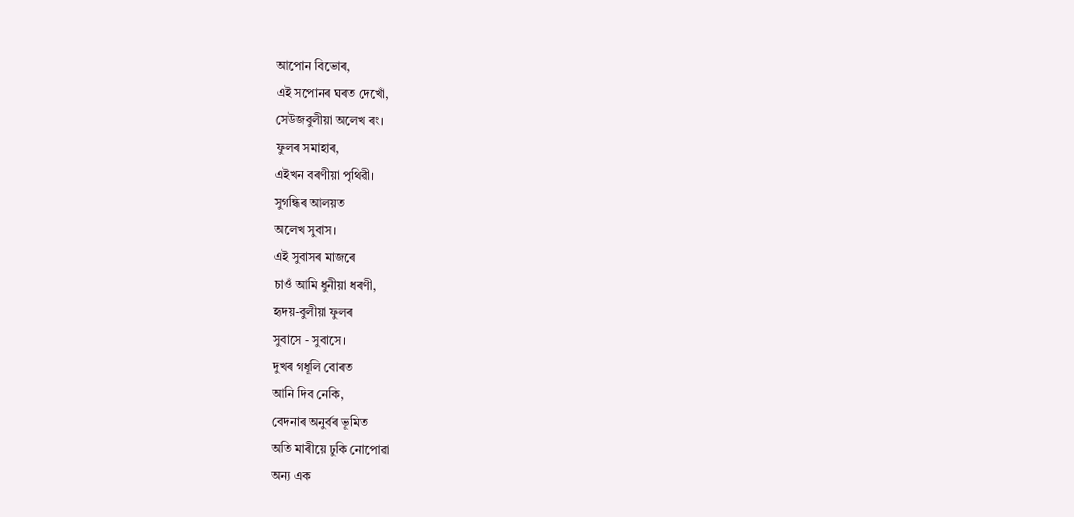আপোন বিভোৰ,
এই সপোনৰ ঘৰত দেখোঁ,
সেউজবুলীয়া অলেখ ৰং।
ফুলৰ সমাহাৰ,
এইখন বৰণীয়া পৃথিৱী।
সুগন্ধিৰ আলয়ত
অলেখ সুবাস।
এই সুবাসৰ মাজৰে
চাওঁ আমি ধুনীয়া ধৰণী,
হৃদয়-বুলীয়া ফুলৰ
সুবাসে - সুবাসে।
দুখৰ গধূলি বোৰত
আনি দিব নেকি,
বেদনাৰ অনুৰ্বৰ ভূমিত
অতি মাৰীয়ে ঢুকি নোপোৱা
অন্য এক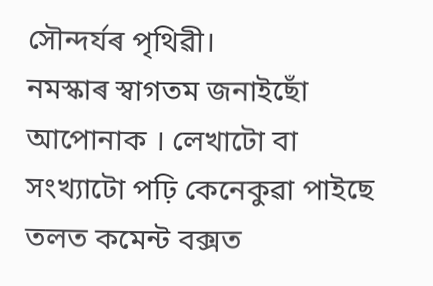সৌন্দৰ্যৰ পৃথিৱী।
নমস্কাৰ স্বাগতম জনাইছোঁ আপোনাক । লেখাটো বা সংখ্যাটো পঢ়ি কেনেকুৱা পাইছে তলত কমেন্ট বক্সত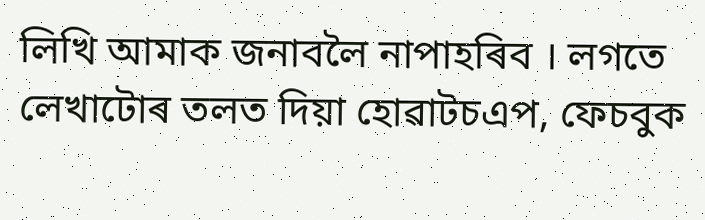লিখি আমাক জনাবলৈ নাপাহৰিব । লগতে লেখাটোৰ তলত দিয়া হোৱাটচএপ, ফেচবুক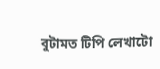বুটামত টিপি লেখাটো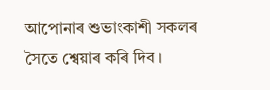আপোনাৰ শুভাংকাশী সকলৰ সৈতে শ্বেয়াৰ কৰি দিব ।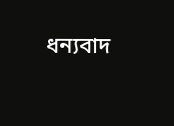ধন্যবাদ